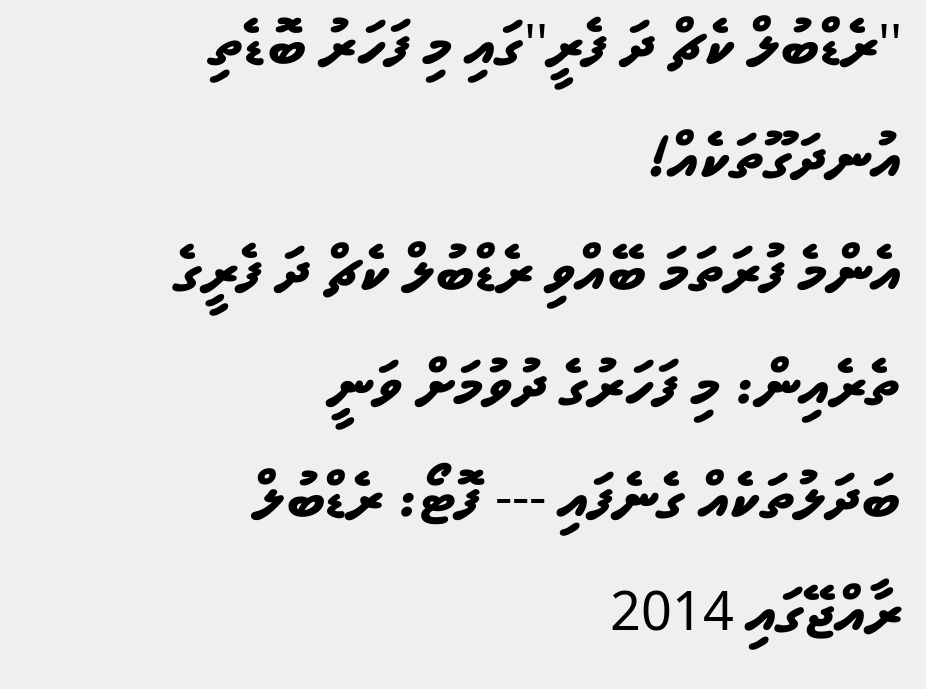''ރެޑްބުލް ކެޗް ދަ ފެރީ''ގައި މި ފަހަރު ބޮޑެތި އުނދަގޫތަކެއް!
އެންމެ ފުރަތަމަ ބޭއްވި ރެޑްބުލް ކެޗް ދަ ފެރީގެ ތެރެއިން: މި ފަހަރުގެ ދުވުމަށް ވަނީ ބަދަލުތަކެއް ގެނެފައި --- ފޮޓޯ: ރެޑްބުލް
ރާއްޖޭގައި 2014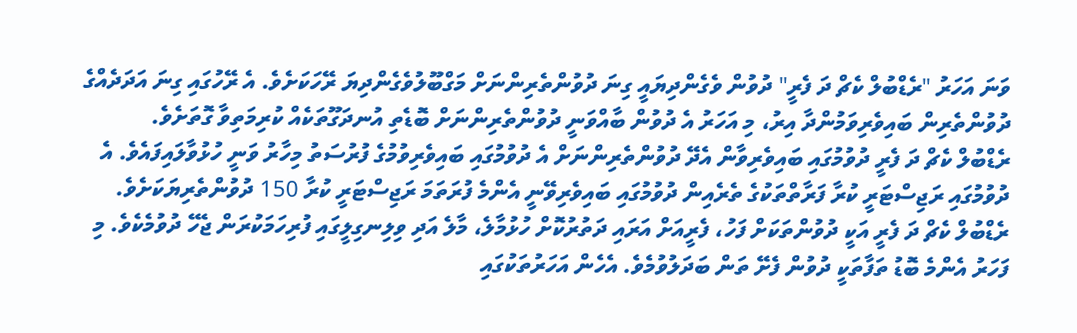ވަނަ އަހަރު "ރެޑްބުލް ކެޗް ދަ ފެރީ" ދުވުން ވެގެންދިޔައީ ގިނަ ދުވުންތެރިންނަށް މަގްބޫލުވެގެންދިޔަ ރޭހަކަށެވެ. އެ ރޭހުގައި ގިނަ އަދަދެއްގެ ދުވުންތެރިން ބައިވެރިވަމުންދާ އިރު، މި އަހަރު އެ ދުވުން ބާއްވަނީ ދުވުންތެރިންނަށް ބޮޑެތި އުނދަގޫތަކެއް ކުރިމަތިވާ ގޮތަށެވެ.
ރެޑްބުލް ކެޗް ދަ ފެރީ ދުވުމުގައި ބައިވެރިވާން އެދޭ ދުވުންތެރިންނަށް އެ ދުވުމުގައި ބައިވެރިވުމުގެ ފުރުސަތު މިހާރު ވަނީ ހުޅުވާލައިފައެވެ. އެ ދުވުމުގައި ރަޖިސްޓަރީ ކުރާ ފަރާތްތަކުގެ ތެރެއިން ދުވުމުގައި ބައިވެރިވޭނީ އެންމެ ފުރަތަމަ ރަޖިސްޓަރީ ކުރާ 150 ދުވުންތެރިޔަކަށެވެ.
ރެޑްބުލް ކެޗް ދަ ފެރީ އަކީ ދުވުންތަކަށް ފަހު، ފެރީއަށް އަރައި ދަތުރުކޮށް ހުޅުމާލެ، މާލެ އަދި ވިލިނގިލީގައި ފުރިހަމަކުރަން ޖެހޭ ދުވުމެކެވެ. މި ފަހަރު އެންމެ ބޮޑު ތަފާތަކީ ދުވުން ފެށޭ ތަން ބަދަލުވުމެވެ. އެހެން އަހަރުތަކުގައި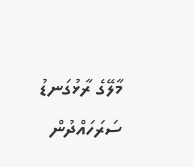މާލޭގެ ރާޅުގަނޑު ސަރަހައްދުން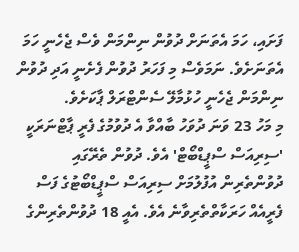ފަށައި، ހަމަ އެތަނަށް ދުވުން ނިންމަން ވެސް ޖެހެނީ ހަމަ އެތަނަށެވެ. ނަމަވެސް މި ފަހަރު ދުވުން ފެށެނީ އަދި ދުވުން ނިންމަން ޖެހެނީ ހުޅުމާލޭ ސެންޓްރަލް ޕާކަށެވެ.
މި މަހު 23 ވަނަ ދުވަހު ބާއްވާ އެ ދުވުމުގެ ފެރީ ޕާޓްނަރަކީ 'ސިރިއަސް ސްޕީޑްބޯޓް' އެވެ. ދުވުން ތެރޭގައި ދުވުންތެރިން އުފުލުމަށް ސިރިއަސް ސްޕީޑްބޯޓުގެ ފަސް ފެރީއެއް ހަރަކާތްތެރިވާނެ އެވެ. އެއީ 18 ދުވުންތެރިންގެ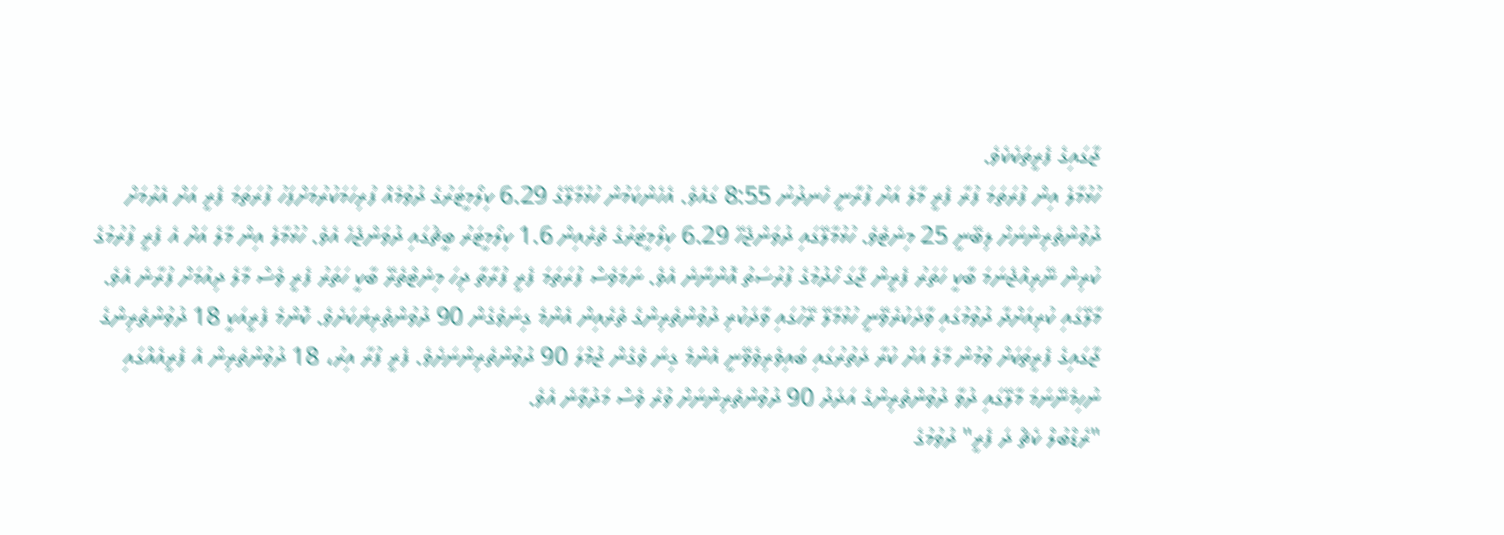ޖާގައިގެ ފެރީތަކެކެވެ.
ހުޅުމާލެ އިން ފުރަތަމަ ފުރާ ފެރީ މާލެ އަށް ފުރާނީ ހެނދުނު 8:55 ގައެވެ. އެހެންކަމުން ހުޅުމާލޭގެ 6.29 ކިލޯމީޓަރުގެ ދުވުމެއް ފުރިހަމަކުރުމަށްފަހު ފުރަތަމަ ފެރީ އަށް އެރުމަށް ދުވުންތެރިންނަށް ލިބޭނީ 25 މިނެޓެވެ. ހުޅުމާލޭގައި ދުވަންޖެހޭ 6.29 ކިލޯމީޓަރުގެ ތެރެއިން 1.6 ކިލޯމީޓަރު ބީޗުގައި ދުވަންޖެހެ އެވެ. ހުޅުމާލެ އިން މާލެ އަށް އެ ފެރީ ފުރުމުގެ ކުރިން ނޭރިއްޖެނަމަ ބާކީ ހަތަރު ފެރީން ޖާގަ ހޯދުމުގެ ފުރުސަތު އޮންނާނެ އެވެ. ނަމަވެސް ފުރަތަމަ ފެރީ ފުރާތާ ދިހަ މިނެޓްތެރޭ ބާކީ ހަތަރު ފެރީ ވެސް މާލެ ދިއުމަށް ފުރާނެ އެވެ.
މާލޭގައި ކުރިއަށްދާ ދުވުމުގައި ވާދަކުރެވޭނީ ހުޅުމާލޭ ރޭހުގައި ވާދަކުރި ދުވުންތެރިންގެ ތެރެއިން އެންމެ ގިނަވެގެން 90 ދުވުންތެރިޔަކަށެވެ. ކޮންމެ ފެރީއަކީ 18 ދުވުންތެރިންގެ ޖާގައިގެ ފެރީތަކަށް ވުމުން މާލެ އަށް ކުރާ ދަތުރުގައި ބައިވެރިވެވޭނީ އެންމެ ގިނަ ވެގެން ޖުމްލަ 90 ދުވުންތެރިންނަށެވެ. ފެރީ ފުރާ އިރު، 18 ދުވުންތެރިން އެ ފެރީއެއްގައި ނުހިމެނޭނަމަ މާލޭގައި ދުވާ ދުވުންތެރިންގެ އަދަދު 90 ދުވުންތެރިންނަށް ވުރެ ވެސް މަދުވާނެ އެވެ.
"ރެޑްބުލް ކެޗް ދަ ފެރީ" ދުވުމުގެ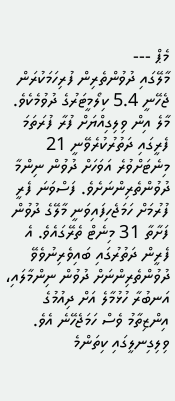މެޕް ---
މާލޭގައި ދުވުންތެރިން ފުރިހަމަކުރަން ޖެހޭނީ 5.4 ކިލޯމީޓަރުގެ ދުވުމެކެވެ. މާލެ އިން ވިލިގިއްޔަށް ފުރާ ފުރަތަމަ ފެރީގައި ދަތުރުކުރެވޭނީ 21 މިނެޓަށްވުރެ އަވަހަށް ދުވުން ނިންމާ ދުވުންތެރިންނަށެވެ. ފަސްވަނަ ފެރީ ފުރުމަށް ހަމަޖެހިފައިވަނީ މާލޭގެ ދުވުން ފަށާތާ 31 މިނެޓް ތެރޭގައެވެ. އެ ފެރީން ދަތުރުގައި ބައިވެރިނުވެވޭ ދުވުންތެރިންނަށް ދުވުން ނިންމާލައި، އަނބުރާ ހުޅުމާލެ އަށް ދިއުމުގެ އިންޒިތާމު ވެސް ހަމަޖެހޭނެ އެވެ.
ވިލިގިނލީގައި ކިތަންމެ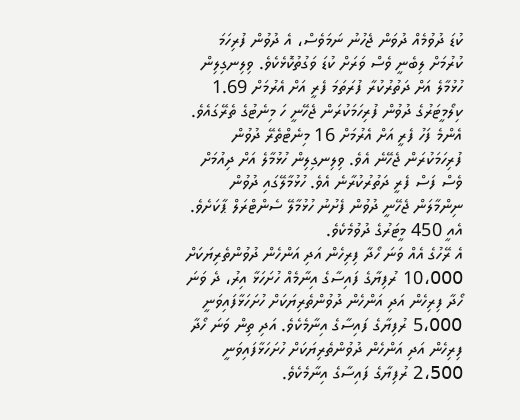ކުޑަ ދުވުމެއް ދުވަން ޖެހުނު ނަމަވެސް، އެ ދުވުން ފުރިހަމަ ކުރުމަށް ލިބެނީ ވެސް ވަރަށް ކުޑަ ވަގުތުކޮޅެކެވެ. ވިލިނގިލިން ހުޅުމާލެ އަށް ދަތުރުކުރާ ފުރަތަމަ ފެރީ އަށް އެރުމަށް 1.69 ކިލޯމީޓަރުގެ ދުވުން ފުރިހަމަކުރަން ޖެހޭނީ ހަ މިނެޓުގެ ތެރޭގައެވެ. އެންމެ ފަހު ފެރީ އަށް އެރުމަށް 16 މިނެޓްތެރޭ ދުވުން ފުރިހަމަކުރަން ޖެހޭނެ އެވެ. ވިލިނގިލިން ހުޅުމާލެ އަށް ދިއުމަށް ވެސް ފަސް ފެރީ ދަތުރުކުރާނެ އެވެ. ހުޅުމާލޭގައި ދުވުން ނިންމާލަން ޖެހޭނީ ދުވުން ފެށުނު ހުޅުމާލޭ ސެންޓްރަލް ޕާކަށެވެ. އެއީ 450 މީޓަރުގެ ދުވުމެކެވެ.
އެ ރޭހުގެ އެއް ވަނަ ހޯދާ ފިރިހެން އަދި އަންހެން ދުވުންތެރިޔަކަށް 10،000 ރުފިޔާގެ ފައިސާގެ އިނާމެއް ހުށަހަޅާ އިރު، ދެ ވަނަ ހޯދާ ފިރިހެން އަދި އަންހެން ދުވުންތެރިޔަކަށް ހުށަހަޅާފައިވަނީ 5،000 ރުފިޔާގެ ފައިސާގެ އިނާމެކެވެ. އަދި ތިން ވަނަ ހޯދާ ފިރިހެން އަދި އަންހެން ދުވުންތެރިޔަކަށް ހުށަހަޅާފައިވަނީ 2،500 ރުފިޔާގެ ފައިސާގެ އިނާމެކެވެ.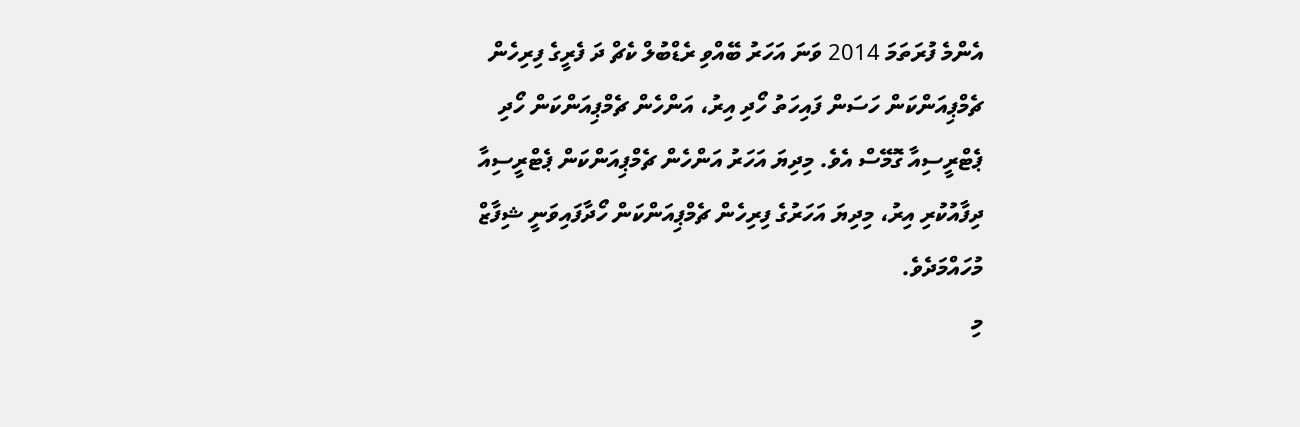އެންމެ ފުރަތަމަ 2014 ވަނަ އަހަރު ބޭއްވި ރެޑްބުލް ކެޗް ދަ ފެރީގެ ފިރިހެން ޗެމްޕިއަންކަން ހަސަން ފައިހަތު ހޯދި އިރު، އަންހެން ޗެމްޕިއަންކަން ހޯދި ޕެޓްރީސިއާ ގޮމޭސް އެވެ. މިދިޔަ އަހަރު އަންހެން ޗެމްޕިއަންކަން ޕެޓްރީސިއާ ދިފާއުކުރި އިރު، މިދިޔަ އަހަރުގެ ފިރިހެން ޗެމްޕިއަންކަން ހޯދާފައިވަނީ ޝިފާޒް މުހައްމަދެވެ.
މި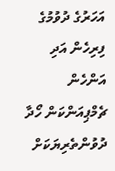އަހަރުގެ ދުވުމުގެ ފިރިހެން އަދި އަންހެން ޗެމްޕިއަންކަން ހޯދާ ދުވުންތެރިޔަކަށް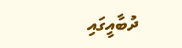ދުބާއީގައި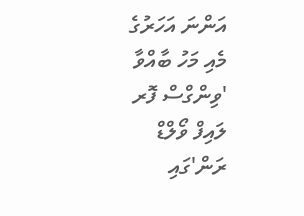އަންނަ އަހަރުގެ މެއި މަހު ބާއްވާ 'ވިންގްސް ފޮރ ލައިފް ވޯލްޑް ރަން'ގައި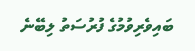ބައިވެރިވުމުގެ ފުރުސަތު ލިބޭނެ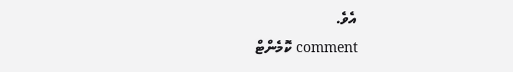އެވެ.
comment ކޮމެންޓް